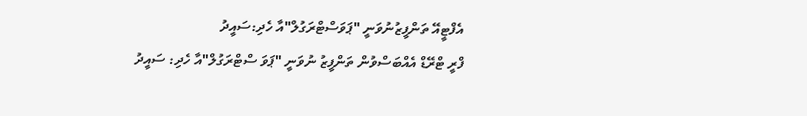އެފްޓީއޭ ތަންފީޒުނުވަނީ "ޕަވަސްޓްރަގުލް"އާ ހެދި:ސައީދު
ފްރީ ޓްރޭޑް އެއްބަސްވުން ތަންފީޒު ނުވަނީ "ޕަވަ ސްޓްރަގުލް"އާ ހެދި: ސައީދު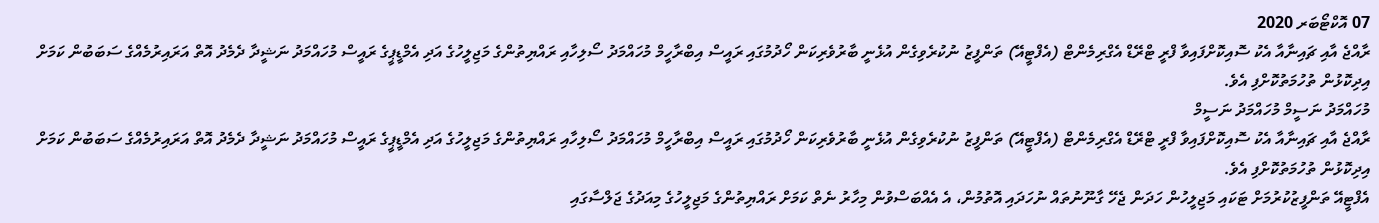07 އޮކްޓޯބަރ 2020
ރާއްޖެ އާއި ޗައިނާއާ އެކު ސޮއިކޮށްފައިވާ ފްރީ ޓްރޭޑް އެގްރިމެންޓް (އެފްޓީއޭ) ތަންފީޒު ނުކުރެވިގެން އުޅެނީ ބާރުވެރިކަން ހޯދުމުގައި ރައީސް އިބްރާހީމް މުހައްމަދު ސޯލިހާއި ރައްޔިތުންގެ މަޖިލީހުގެ އަދި އެމްޑީޕީގެ ރައީސް މުހައްމަދު ނަޝީދާ ދެމެދު އޮތް އަރައިރުމެއްގެ ސަބަބުން ކަމަށް އިދިކޮޅުން ތުހުމަތުކޮށްފި އެވެ.
މުހައްމަދު ނަސީމް މުހައްމަދު ނަސީމް
ރާއްޖެ އާއި ޗައިނާއާ އެކު ސޮއިކޮށްފައިވާ ފްރީ ޓްރޭޑް އެގްރިމެންޓް (އެފްޓީއޭ) ތަންފީޒު ނުކުރެވިގެން އުޅެނީ ބާރުވެރިކަން ހޯދުމުގައި ރައީސް އިބްރާހީމް މުހައްމަދު ސޯލިހާއި ރައްޔިތުންގެ މަޖިލީހުގެ އަދި އެމްޑީޕީގެ ރައީސް މުހައްމަދު ނަޝީދާ ދެމެދު އޮތް އަރައިރުމެއްގެ ސަބަބުން ކަމަށް އިދިކޮޅުން ތުހުމަތުކޮށްފި އެވެ.
އެފްޓީއޭ ތަންފީޒުކުރުމަށް ޓަކައި މަޖިލީހުން ހަދަން ޖެހޭ ގާނޫނުތައް ނުހަދައި އޮތުމުން، އެ އެއްބަސްވުން މިހާރު ނެތް ކަމަށް ރައްޔިތުންގެ މަޖިލީހުގެ މިއަދުގެ ޖަލްސާގައި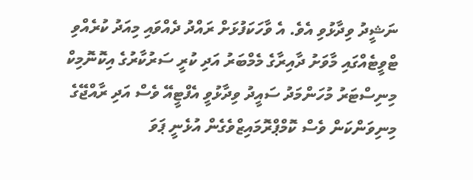ނަޝީދު ވިދާޅުވި އެވެ. އެ ވާހަކަފުޅަށް ރައްދު ދެއްވައި މިއަދު ކުރެއްވި ޓްވީޓެއްގައި މާވަށު ދާއިރާގެ މެމްބަރު އަދި ކުރީ ސަރުކާރުގެ އިކޮނޮމިކް މިނިސްޓަރު މުހަންމަދު ސައީދު ވިދާޅުވީ އެފްޓީއޭ ވެސް އަދި ރާއްޖޭގެ މިނިވަންކަން ވެސް ކޮމްޕްރޮމައިޒްވެގެން އުޅެނީ ޕަވަ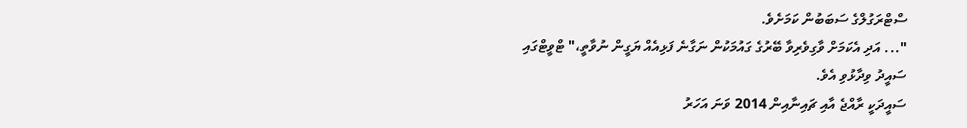ސްޓްރަގުލްގެ ސަބަބުން ކަމަށެވެ.
"... އަދި އެކަމަށް ވާގިވެރިވާ ބޭރުގެ ގައުމަކުން ނަގާނެ ފަޅިއެއް ޔަގީން ނުވާތީ،" ޓްވީޓްގައި ސައީދު ވިދާޅުވި އެވެ.
ސައީދަކީ ރާއްޖެ އާއި ޗައިނާއިން 2014 ވަނަ އަހަރު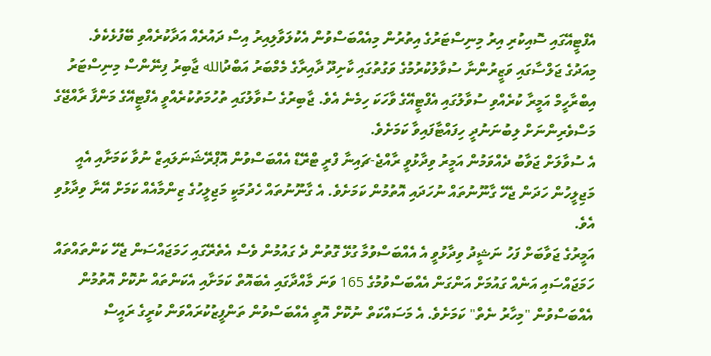އެފްޓީއޭގައި ސޮއިކުރި އިރު މިނިސްޓަރުގެ އިތުރުން މިއެއްބަސްވުން އެކުލަވާލިއިރު އިސް ދައުރެއް އަދާކުރެއްވި ބޭފުޅެކެވެ.
މިއަދުގެ ޖަލްސާގައި ވަޒީރުންނާ ސުވާލުކުރުމުގެ ވަގުތުގައި ކާށިދޫ ދާއިރާގެ މެމްބަރު އަބްދުالله ޖާބިރު ފިނޭންސް މިނިސްޓަރު އިބްރާހީމް އަމީރާ ކުރެއްވި ސުވާލުގައި އެފްޓީއޭގެ ވާހަކަ ހިމެނެ އެވެ. ޖާބިރުގެ ސުވާލުގައި ތުހުމަތުކުރެއްވީ އެފްޓީއޭގެ މަންފާ ރާއްޖޭގެ މަސްވެރިންނަށް ލިބުނަނުދީ ހިފައްޓާފައިވާ ކަމަށެވެ.
އެ ސުވާލަށް ޖަވާބު ދެއްވަމުން އަމީރު ވިދާޅުވީ ރާއްޖެ-ޗައިނާ ފްރީ ޓްރޭޑް އެއްބަސްވުން އޮޕްރޭޝަނަލައިޒް ނުވާ ކަމަށާއި އެއީ މަޖިލީހުން ހަދަން ޖެހޭ ގާނޫނުތައް ނުހަދައި އޮތުމުން ކަމަށެވެ. އެ ގާނޫނުތައް ހެދުމަކީ މަޖިލީހުގެ ޒިންމާއެއް ކަމަށް އޭނާ ވިދާޅުވި އެވެ.
އަމީރުގެ ޖަވާބަށް ފަހު ނަޝީދު ވިދާޅުވީ އެ އެއްބަސްވުމާ ގުޅޭ ގޮތުން ދެ ގައުމުން ވެސް އެތެރޭގައި ހަމަޖައްސަން ޖެހޭ ކަންތައްތައް ހަމަޖައްސައި އަނެއް ގައުމަށް އަންގަން އެއްބަސްވުމުގެ 165 ވަނަ މާއްދާގައި އެބައޮތް ކަމަށާއި އެކަންތައް ނުކޮށް އޮތުމުން އެއްބަސްވުން "މިހާރު ނެތް" ކަމަށެވެ. އެ މަސައްކަތް ނުކޮށް އޮތީ އެއްބަސްވުން ތަންފީޒުކުރައްވަން ކުރީގެ ރައީސް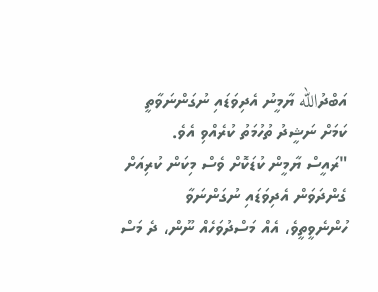އަބްދުالله ޔާމީނު އެދިވަޑައި ނުގަންނަވާތީ ކަމަށް ނަޝީދު ތުހުމަތު ކުރެއްވި އެވެ.
"ރައީސް ޔާމީން ކުޑަކޮށް ވެސް މިކަން ކުރިއަށް ގެންދަވަން އެދިވަޑައި ނުގަންނަވާ ހުންނެވީތީވެ، އެއް މަސްދުވަހެއް ނޫން، ދެ މަސް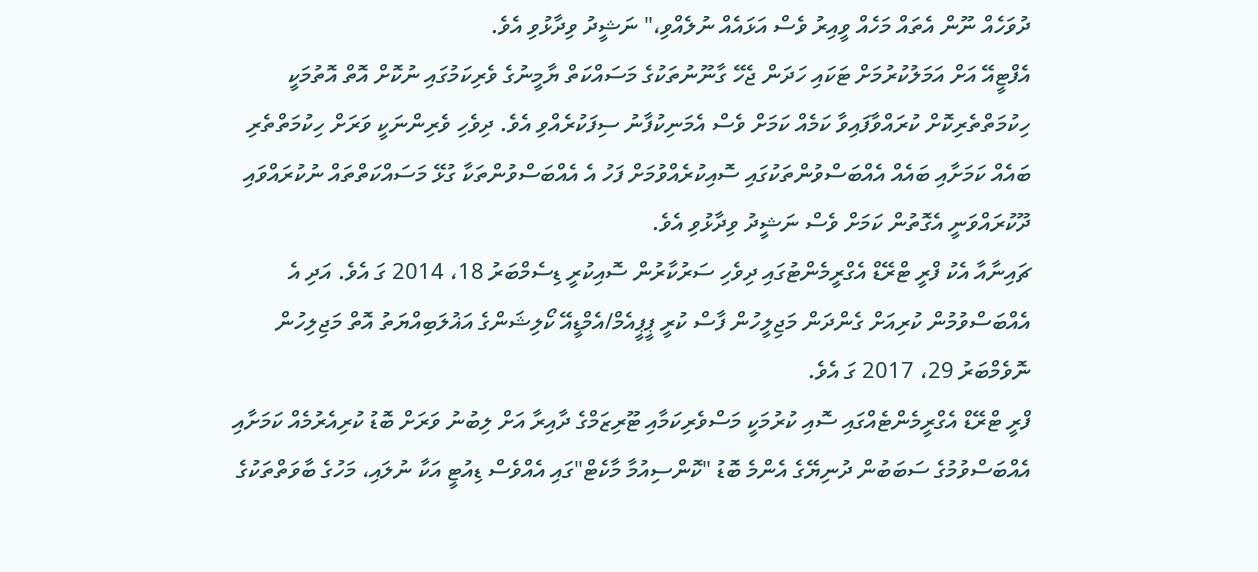ދުވަހެއް ނޫން އެތައް މަހެއް ވީއިރު ވެސް އަޅައެއް ނުލެއްވި،" ނަޝީދު ވިދާޅުވި އެވެ.
އެފްޓީއޭ އަށް އަމަލުކުރުމަށް ޓަކައި ހަދަން ޖެހޭ ގާނޫނުތަކުގެ މަސައްކަތް ޔާމީނުގެ ވެރިކަމުގައި ނުކޮށް އޮތް އޮތުމަކީ ހިކުމަތްތެރިކޮށް ކުރައްވާފައިވާ ކަމެއް ކަމަށް ވެސް އެމަނިކުފާނު ސިފަކުރެއްވި އެވެ. ދިވެހި ވެރިންނަކީ ވަރަށް ހިކުމަތްތެރި ބައެއް ކަމަށާއި ބައެއް އެއްބަސްވުންތަކުގައި ސޮއިކުރެއްވުމަށް ފަހު އެ އެއްބަސްވުންތަކާ ގުޅޭ މަސައްކަތްތައް ނުކުރައްވައި ދޫކުރައްވަނީ އެގޮތުން ކަމަށް ވެސް ނަޝީދު ވިދާޅުވި އެވެ.
ޗައިނާއާ އެކު ފްރީ ޓްރޭޑް އެގްރީމެންޓުގައި ދިވެހި ސަރުކާރުން ސޮއިކުރީ ޑިސެމްބަރު 18، 2014 ގަ އެވެ. އަދި އެ އެއްބަސްވުމުން ކުރިއަށް ގެންދަން މަޖިލީހުން ފާސް ކުރީ ޕީޕީއެމް/އެމްޑީއޭ ކޯލިޝަންގެ އަޣުލަބިއްޔަތު އޮތް މަޖިލިހުން ނޮވެމްބަރު 29، 2017 ގަ އެވެ.
ފްރީ ޓްރޭޑް އެގްރީމެންޓެއްގައި ސޮއި ކުރުމަކީ މަސްވެރިކަމާއި ޓޫރިޒަމްގެ ދާއިރާ އަށް ލިބުނު ވަރަށް ބޮޑު ކުރިއެރުމެއް ކަމަށާއި އެއްބަސްވުމުގެ ސަބަބުން ދުނިޔޭގެ އެންމެ ބޮޑު "ކޮންސިއުމާ މާކެޓް"ގައި އެއްވެސް ޑިއުޓީ އަކާ ނުލައި، މަހުގެ ބާވަތްތަކުގެ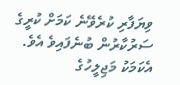ވިޔަފާރި ކުރެވޭނެ ކަމަށް ކުރީގެ ސަރުކާރުން ބުނެފައިވެ އެވެ.
އެކަމަކު މަޖިލީހުގެ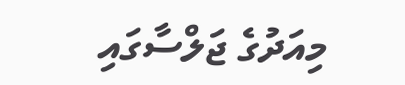މިއަދުގެ ޖަލްސާގައި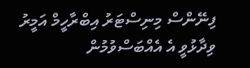ފިނޭންސް މިނިސްޓަރު އިބްރާހީމް އަމީރު ވިދާޅުވީ އެ އެއްބަސްވުމުން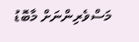މަސްވެރިންނަށް މާބޮޑު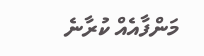މަންފާއެއް ކުރާނެ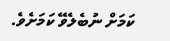ކަމަށް ނުބެލެވޭ ކަމަށެވެ.